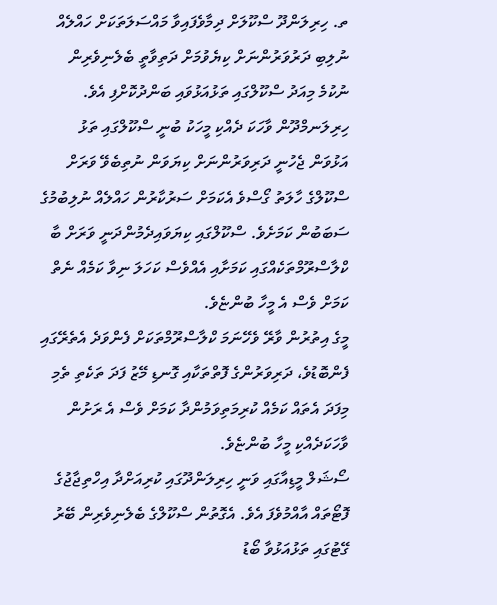ތ. ހިރިލަންދޫ ސްކޫލަށް ދިމާވެފައިވާ މައްސަލަތަކަށް ހައްލެއް ނުލިބި ދަރުވަރުންނަށް ކިޔެވުމަށް ދަތިވާތީ ބެލެނިވެރިން ނުކުމެ މިއަދު ސްކޫލްގައި ތަޅުއަޅުވައި ބަންދުކޮށްފި އެވެ.
ހިރިލަނމްދޫން ވާހަކަ ދެއްކި މީހަކު ބުނީ ސްކޫލްގައި ތަޅު އަޅުވަން ޖެހުނީ ދަރިވަރުންނަށް ކިޔަވަން ނުތިބެވޭ ވަރަށް ސްކޫލްގެ ހާލަތު ގޯސްވެ އެކަމަށް ސަރުކާރުން ހައްލެއް ނުލިބުމުގެ ސަބަބުން ކަމަށެވެ. ސްކޫލްގައި ކިޔަވައިދެމުންދަނީ ވަރަށް ބާ ކްލާސްރޫމްތަކެއްގައި ކަމަށާއި އެއްވެސް ކަހަލަ ނިވާ ކަމެއް ނެތް ކަމަށް ވެސް އެ މީހާ ބުންޏެވެ.
މީގެ އިތުރުން ވާރޭ ވެހޭނަމަ ކްލާސްރޫމްތަކަށް ފެންވަދެ އެތެރޭގައި ފެންބޮޑުވެ، ދަރިވަރުންގެ ފޮތްތަކާއި ގޮނޑި މޭޒު ފަދަ ތަކެތި ތެމި މިފަދަ އެތައް ކަމެއް ކުރިމަތިވަމުންދާ ކަމަށް ވެސް އެ ރަށުން ވާހަކަދެއްކި މީހާ ބުންޏެވެ.
ސޯޝަލް މީޑިއާގައި ވަނީ ހިރިލަންދޫގައި ކުރިއަށްދާ އިހްތިޖާޖުގެ ފޮޓޯތައް އާއްމުވެފަ އެވެ. އެގޮތުން ސްކޫލްގެ ބެލެނިވެރިން ބޭރު ގޭޓުގައި ތަޅުއަޅުވާ ބޯޑު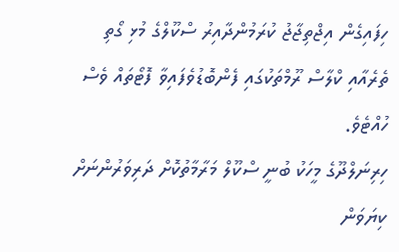ހިފައިގެން އިޖްތިޖާޖު ކުރަމުންދާއިރު ސްކޫލްގެ މުޅި ގޯތި ތެރެއާއި ކްލާސް ރޫމްތަކުގައި ފެންބޮޑުވެފައިވާ ފޮޓޯތައް ވެސް ހުއްޓެވެ.
ހިރިނަލްދޫގެ މީހަކު ބުނީ ސްކޫލް މަރާމާތުކޮށް ދަރިވަރުންނަށް ކިޔަވަން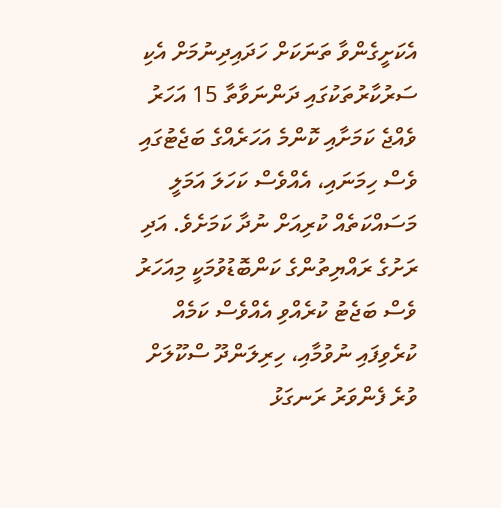އެކަށީގެންވާ ތަނަކަށް ހަދައިދިނުމަށް އެކި ސަރުކާރުތަކުގައި ދަންނަވާތާ 15 އަހަރު ވެއްޖެ ކަމަށާއި ކޮންމެ އަހަރެއްގެ ބަޖެޓުގައި ވެސް ހިމަނައި، އެއްވެސް ކަހަލަ އަމަލީ މަސައްކަތެއް ކުރިއަށް ނުދާ ކަމަށެވެ. އަދި ރަށުގެ ރައްޔިތުންގެ ކަންބޮޑުވުމަކީ މިއަހަރު ވެސް ބަޖެޓު ކުރެއްވި އެއްވެސް ކަމެއް ކުރެވިފައި ނުވުމާއި، ހިރިލަންދޫ ސްކޫލަށް ވުރެ ފެންވަރު ރަނގަޅު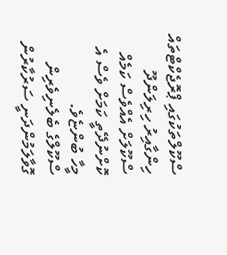ސްކޫލްތަކުގައި ޕްރޮޖެކްޓްތައް ހިންގާއިރު ހިރިލަންދޫ ސްކޫލަށް އެއްވެސް ކަމެއް ކޮށްނުދޭތީ ކަމަށް ވެސް އެ މީހާ ބުންޏެވެ.
ސްކޫލްގެ ބެލެނިވެރިން ގޮވާލަމުންދަނީ ސަރުކާރުން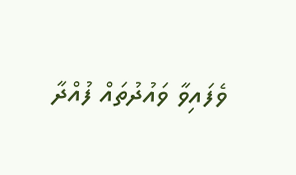ވެފައިވާ ވައުދުތައް ފުއްދާ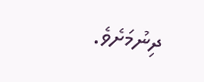ދިނުމަށެވެ.